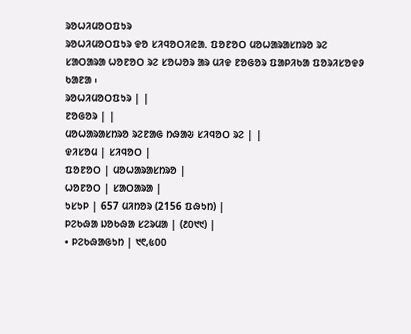ᱨᱚᱦᱤᱢᱚᱛᱯᱩᱨ
ᱨᱚᱦᱤᱢᱚᱛᱯᱩᱨ ᱫᱚ ᱥᱤᱧᱚᱛᱤᱭᱟᱹ ᱯᱚᱱᱚᱛ ᱢᱚᱦᱟᱨᱟᱥᱴᱨᱚ ᱨᱮ ᱥᱟᱛᱟᱨᱟ ᱦᱚᱱᱚᱛ ᱨᱮ ᱥᱚᱦᱚᱨ ᱟᱨ ᱢᱤᱫ ᱱᱚᱜᱚᱨ ᱯᱟᱞᱤᱠᱟ ᱯᱚᱨᱤᱥᱚᱫᱽ ᱠᱟᱱᱟ ᱾
ᱨᱚᱦᱤᱢᱚᱛᱯᱩᱨ | |
ᱱᱚᱜᱚᱨ | |
ᱢᱚᱦᱟᱨᱟᱥᱴᱨᱚ ᱨᱮᱱᱟᱜ ᱴᱷᱟᱶ ᱥᱤᱧᱚᱛ ᱨᱮ | |
ᱫᱤᱥᱚᱢ | ᱥᱤᱧᱚᱛ |
ᱯᱚᱱᱚᱛ | ᱢᱚᱦᱟᱨᱟᱥᱴᱨᱚ |
ᱦᱚᱱᱚᱛ | ᱥᱟᱛᱟᱨᱟ |
ᱩᱥᱩᱞ | 657 ᱢᱤᱴᱚᱨ (2156 ᱯᱷᱩᱴ) |
ᱞᱮᱠᱷᱟ ᱡᱚᱠᱷᱟ ᱥᱮᱨᱢᱟ | (᱒᱐᱑᱑) |
• ᱞᱮᱠᱷᱟᱜᱩᱴ | ᱑᱖,᱕᱐᱐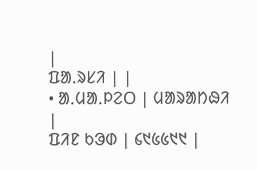|
ᱯᱟᱹᱨᱥᱤ | |
• ᱟᱹᱢᱟᱹᱞᱮᱛ | ᱢᱟᱨᱟᱴᱷᱤ |
ᱯᱤᱱ ᱠᱳᱰ | ᱔᱑᱕᱕᱑᱑ |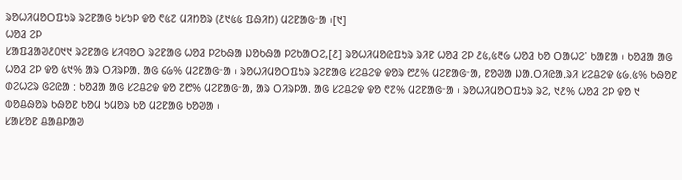ᱨᱚᱦᱤᱢᱚᱛᱯᱩᱨ ᱨᱮᱱᱟᱜ ᱩᱥᱩᱞ ᱫᱚ ᱖᱕᱗ ᱢᱤᱴᱚᱨ (᱒᱑᱕᱕ ᱯᱷᱤᱴ) ᱢᱮᱱᱟᱜᱼᱟ ᱾[᱑]
ᱦᱚᱲ ᱮᱞ
ᱥᱟᱯᱲᱟᱣ᱒᱐᱑᱑ ᱨᱮᱱᱟᱜ ᱥᱤᱧᱚᱛ ᱨᱮᱱᱟᱜ ᱦᱚᱲ ᱞᱮᱠᱷᱟ ᱡᱚᱠᱷᱟ ᱞᱮᱠᱟᱛᱮ,[᱒] ᱨᱚᱦᱤᱢᱚᱭᱯᱩᱨ ᱨᱤᱱ ᱦᱚᱲ ᱮᱞ ᱒᱕,᱕᱓᱙ ᱦᱚᱲ ᱠᱚ ᱛᱟᱦᱮᱸ ᱠᱟᱱᱟ ᱾ ᱠᱚᱲᱟ ᱟᱜ ᱦᱚᱲ ᱮᱞ ᱫᱚ ᱕᱑% ᱟᱨ ᱛᱤᱨᱞᱟᱹ ᱟᱜ ᱔᱙% ᱢᱮᱱᱟᱜᱼᱟ ᱾ ᱨᱚᱦᱤᱢᱚᱛᱯᱩᱨ ᱨᱮᱱᱟᱜ ᱥᱮᱪᱮᱫ ᱫᱚᱨ ᱘᱒% ᱢᱮᱱᱟᱜᱼᱟ, ᱱᱚᱣᱟ ᱡᱟᱹᱛᱤᱭᱟᱹᱨᱤ ᱥᱮᱪᱮᱫ ᱕᱙.᱕% ᱠᱷᱚᱱ ᱰᱮᱦᱮᱨ ᱜᱮᱭᱟ : ᱠᱚᱲᱟ ᱟᱜ ᱥᱮᱪᱮᱫ ᱫᱚ ᱗᱘% ᱢᱮᱱᱟᱜᱼᱟ, ᱟᱨ ᱛᱤᱨᱞᱟᱹ ᱟᱜ ᱥᱮᱪᱮᱫ ᱫᱚ ᱖᱗% ᱢᱮᱱᱟᱜᱼᱟ ᱾ ᱨᱚᱦᱤᱢᱚᱛᱯᱩᱨ ᱨᱮ, ᱑᱒% ᱦᱚᱲ ᱮᱞ ᱫᱚ ᱑ ᱵᱚᱪᱷᱚᱨ ᱠᱷᱚᱱ ᱠᱚᱢ ᱩᱢᱚᱨ ᱠᱚ ᱢᱮᱱᱟᱜ ᱠᱚᱣᱟ ᱾
ᱥᱟᱥᱚᱱ ᱪᱟᱪᱞᱟᱣ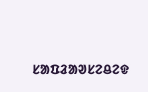ᱥᱟᱯᱲᱟᱣᱥᱮᱪᱮᱫ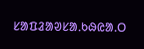ᱥᱟᱯᱲᱟᱣᱥᱟᱹᱠᱷᱭᱟᱹᱛ